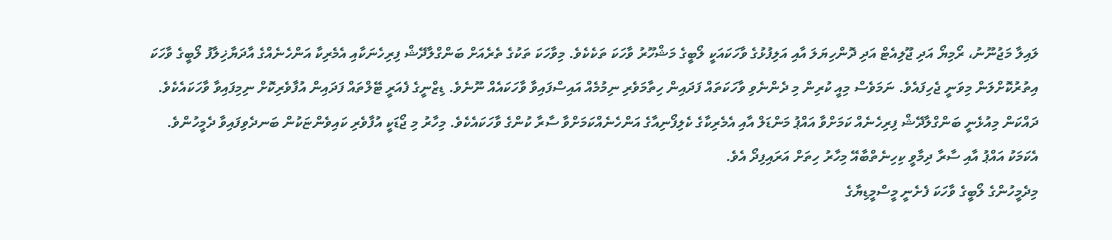ލައިލާ މަޖުނޫނު، ރޯމިޔޯ އަދި ޖޫލިއެޓް އަދި ދޮންހިޔަލަ އާއި އަލިފުޅުގެ ވާހަކައަކީ ލޯބީގެ މަޝްހޫރު ވާހަކަ ތަކެކެވެ. މިވާހަކަ ތަކުގެ ތެރެއަށް ބަންގްލާދޭޝް ފިރިހެނަކާއި އެމެރިކާ އަންހެނެއްގެ އާދަޔާޚިލާފު ލޯބީގެ ވާހަކަ އިތުރުކޮށްލަން މިވަނީ ޖެހިފައެވެ. ނަމަވެސް މިއީ ކުރިން މި ދެންނެވި ވާހަކަތައް ފަދައިން ހިތާމަވެރި ނިމުމެއް އައިސްފައިވާ ވާހަކައެއް ނޫނެވެ. ޑިޒްނީގެ ފެއަރީ ޓޭލްތައް ފަދައިން އުފާވެރިކޮށް ނިމިފައިވާ ވާހަކައެކެވެ.
ދައްކަން މިއުޅެނީ ބަންގްލާދޭޝް ފިރިހެނެއް ކަމަށްވާ އައްޕު މަންޑަލް އާއި އެމެރިކާގެ ކެލިފޯނިއާގެ އަންހެނެއްކަމަށްވާ ސާރާ ކުންގެ ވާހަކައެކެވެ. މިހާރު މި ޖޯޑަކީ އުފާވެރި ކައިވެންޏަކުން ބަނދެވިފައިވާ ދެމީހުންވެ. އެކަމަކު އައްޕު އާއި ސާރާ ދިމާވީ ކިހިނެތްބާއޭ މިހާރު ހިތަށް އަރައިފިދޯ އެވެ.
މިދެމީހުންގެ ލޯބީގެ ވާހަކަ ފެށެނީ މީސްމީޑިޔާގެ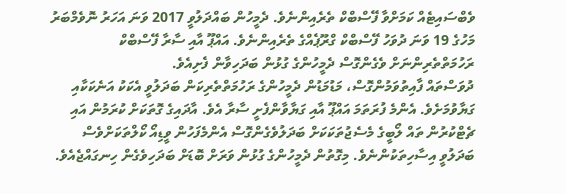ވެބްސައިޓެއް ކަމަށްވާ ފޭސްބްކް ތެރެއިންނެވެ. ދެމީހުން ބައްދަލުވީ 2017 ވަނަ އަހަރު ނޮވެމްބަރު މަހުގެ 19 ވަނަ ދުވަހު ފޭސްބްކް ގްރޫޕެއްގެ ތެރެއިންނެވެ. އައްޕޫ އާއި ސާރާ ފޭސްބްކް ރަހުމަތްތެރިންނަށް ވެގެންގޮސް ދެމީހުންގެ ގުޅުން ބަދަހިވާން ފެށިއެވެ.
ދުވަސްތައް ފާއިތުވަމުންގޮސް، މަޑުމަޑުން ދެމީހުންގެ ރަހުމަތްތެރިކަން ބަދަލުވީ އެކަކު އަނެކަކާއި ގަޔާވުމަށެވެ. އެންމެ ފުރަތަމަ އައްޕޫ އާއި ގަޔާވާންފެށީ ސާރާ އެވެ. އާދައިގެ ގޮތަކަށް ކުރަމުން އައި ޗެޓްކުރުން ތައް ލޯބީގެ މެސެޖުތަކަކަށް ބަދަލުވެގެންގޮސް އެންމެފަހުން ވީޑިއޯ ކޯލްތަކަށްވެސް ބަދަލުވީ އިސާހިތަކުންނެވެ. މިގޮތުން ދެމީހުންގެ ގުޅުން ވަރަށް ބޮޑަށް ބަދަހިވެގެން ހިނގައްޖެއެވެ.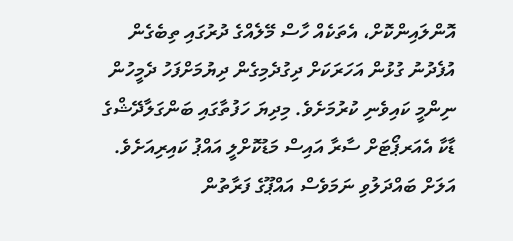އޮންލައިންކޮށް، އެތަކެއް ހާސް މޭލެއްގެ ދުރުގައި ތިބެގެން އުފެދުނު ގުޅުން އަހަރަކަށް ދިގުދެމިގެން ދިޔުމަށްފަހު ދެމީހުން ނިންމީ ކައިވެނި ކުރުމަށެވެ. މިދިޔަ ހަފުތާގައި ބަންގަލާދޭޝްގެ ޑާކާ އެއަރޕޯޓަށް ސާރާ އައިސް މަޑުކޮށްލީ އައްޕު ކައިރިއަށެވެ. އަލަށް ބައްދަލުވި ނަމަވެސް އައްޕޫގެ ފަރާތުން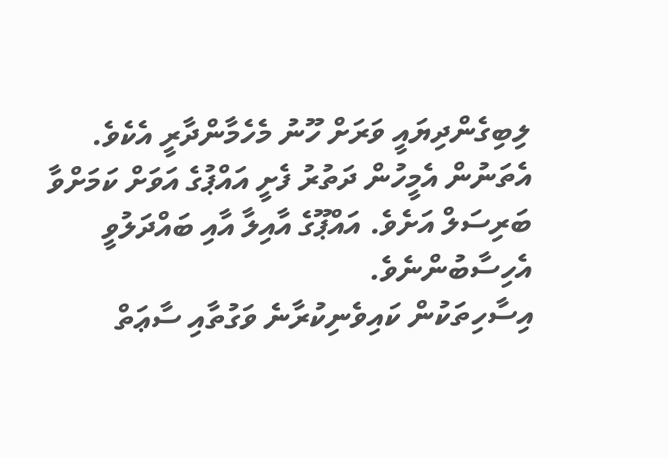ލިބިގެންދިޔައީ ވަރަށް ހޫނު މެހެމާންދާރީ އެކެވެ. އެތަނުން އެމީހުން ދަތުރު ފެށީ އައްޕުގެ އަވަށް ކަމަށްވާ ބަރިސަލް އަށެވެ. އައްޕޫގެ އާއިލާ އާއި ބައްދަލުވީ އެހިސާބުންނެވެ.
އިސާހިތަކުން ކައިވެނިކުރާނެ ވަގުތާއި ސާޢަތް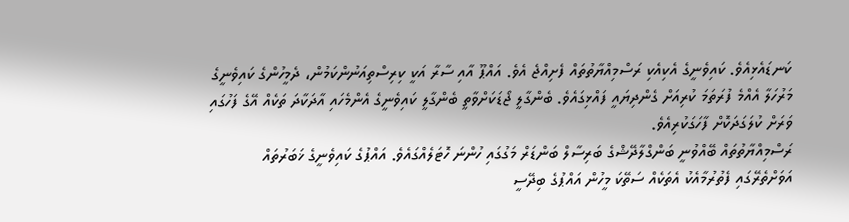ކަނޑައެޅިއެވެ. ކައިވެނީގެ އެކިއެކި ރަސްމިއްޔާތުތައް ފެށިއްޖެ އެވެ. އައްޕޫ އާއި ސާރާ އަކީ ކިރިސްތިއަނުންކަމުން، ދެމީހުންގެ ކައިވެނީގެ މަރުހަލާ އެއްމެ ފުރަތަމަ ކުރިއަށް ގެންދިޔައީ ފައްޅިގައެވެ. ބެންގާލީ ޖޯޑަކަށްވާތީ ބެންގާލީ ކައިވެނީގެ އެންމެހައި އާދަކާދަ ތަކެއް އޭގެ ފަހުގައި ވަރަށް ކުލަގަދަކޮށް ފާހަގަކުރިއެވެ.
ރަސްމިއްޔާތުތައް ބޭއްވުނީ ބަންގްލާދޭޝްގެ ބަރިސާލް ބަންޑަރް މަގުގައި ހުންނަ ހޮޓަލެއްގައެވެ. އައްޕުގެ ކައިވެނީގެ ޚަބަރުތައް އަވަށްތެރޭގައި ފެތުރުމާއެކު އެތަކެއް ސަތޭކަ މީހުން އައްޕުގެ ބިދޭސީ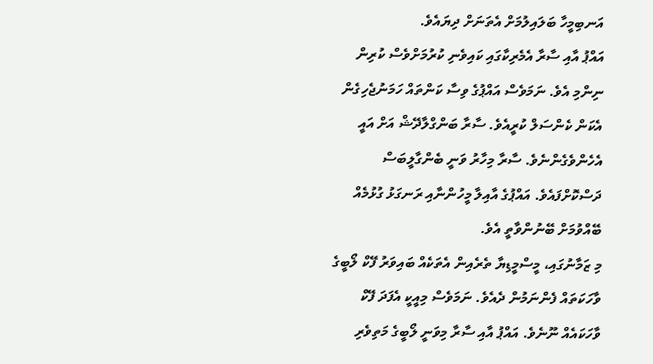އަނބިމީހާ ބަލައިލުމަށް އެތަނަށް ދިޔައެވެ.
އައްޕު އާއި ސާރާ އެމެރިކާގައި ކައިވެނި ކުރުމަށްވެސް ކުރިން ނިންމި އެވެ. ނަމަވެސް އައްޕުގެ ވިސާ ކަންތައް ހަމަނުޖެހިގެން އެކަން ކެންސަލް ކުރީއެވެ. ސާރާ ބަންގްލާދޭޝް އަށް އައީ އެހެންވެގެންނެވެ. ސާރާ މިހާރު ވަނީ ބެންގާލީބަސް ދަސްކޮށްފައެވެ. އައްޕުގެ އާއިލާ މީހުންނާއި ރަނގަޅު ގުޅުމެއް ބޭއްވުމަށް ބޭނުންވާތީ އެވެ.
މި ޒަމާނުގައި، މީސްމީޑިޔާ ތެރެއިން އެތަކެއް ބައިވަރު ފޭކް ލޯބީގެ ވާހަކަތައް ފެންނަމުން ދެއެވެ. ނަމަވެސް މިއީކީ އެފަދަ ފޭކް ވާހަކައެއް ނޫނެވެ. އައްޕު އާއި ސާރާ މިވަނީ ލޯބީގެ މަތިވެރި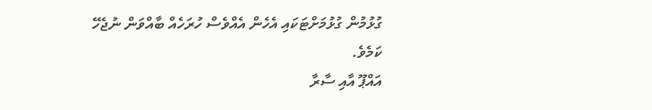ގުޅުމުން ގުޅުމަށްޓަކައި އެހެން އެއްވެސް ހުރަހެއް ބާއްވަން ނުޖެހޭ ކަމެވެ.
އައްޕޫ އާއި ސާރާ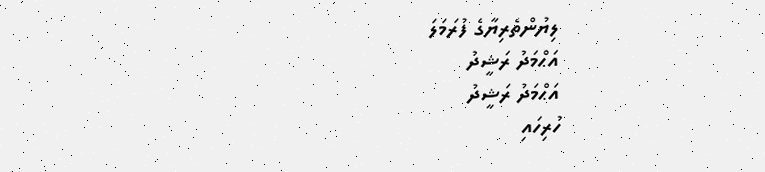ލިޔުންތެރިޔާގެ ފުރަމަލަ
އަޙްމަދު ރަޝީދު
އަޙްމަދު ރަޝީދު
ހުރިހައި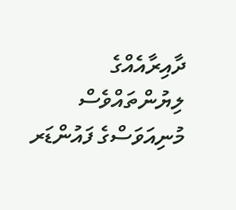ދާއިރާއެއްގެ ލިޔުންތައްވެސް މުނިއަވަސްގެ ފައުންޑަރ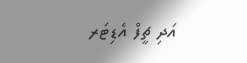އަދި ޗީފް އެޑިޓަރ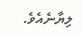ލިޔާނެއެވެ.